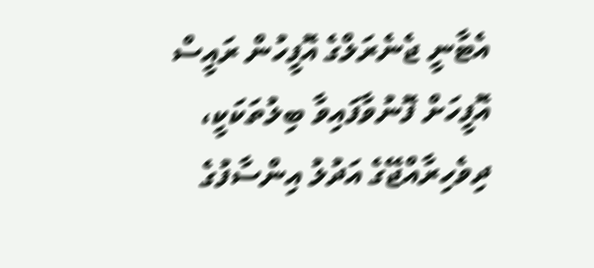އެޓާނީ ޖެނެރަލްގެ އޮފީހުން ރައީސް އޮފީހަށް ފޮނުވާފައިވާ ބިލުތަކަކީ، ދިވެހިރާއްޖޭގެ އަދުލު އިންސާފުގެ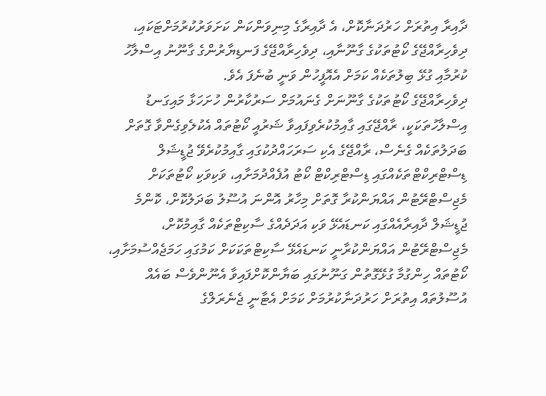ދާއިރާ އިތުރަށް ހަރުދަނާކޮށް، އެ ދާއިރާގެ މިނިވަންކަން ކަށަވަރުކުރުމަށްޓަކައި، ދިވެހިރާއްޖޭގެ ކޯޓުތަކުގެ ގާނޫނާއި، ދިވެހިރާއްޖޭގެ ފަނޑިޔާރުންގެ ގާނޫނު އިސްލާހު ކުރުމާއި ގުޅޭ ބިލުތަކެއް ކަމަށް އެއޮފީހުން ވަނީ ބުނެފަ އެވެ.
ދިވެހިރާއްޖޭގެ ކޯޓުތަކުގެ ގާނޫނަށް ގެނައުމަށް ސަރުކާރުން ހުށަހަޅާ މައިގަނޑު އިސްލާހުތަކަކީ، ރާއްޖޭގައި ގާއިމުކުރެވިފައިވާ ޝަރުއީ ކޯޓުތައް އެކުލެވިގެންވާ ގޮތަށް ބަދަލުތަކެއް ގެނެސް، ރާއްޖޭގެ އެކި ސަރަހައްދުކުގައި ގާއިމުކުރެވޭ ޖުޑީޝަލް ޑިސްޓްރިކްޓްތަކެއްގައި ޑިސްޓްރިކްޓް ކޯޓު އުފެއްދުމަށާއި، ވަކިވަކި ކޯޓުތަކަށް މެޖިސްޓްރޭޓުން އައްޔަންކުރާ ގޮތަށް މިހާރު އޮންނަ އުސޫލު ބަދަލުކޮށް، ކޮންމެ ޖުޑީޝަލް ދާއިރާއެއްގައި ކަނޑައެޅޭ ވަކި އަދަދެއްގެ ސާކިޓްތަކެއް ގާއިމުކޮށް، މެޖިސްޓްރޭޓުން އައްޔަންކުރާނީ ކަނޑައެޅޭ ސާކިޓްތަކަކަށް ކަމުގައި ހަމަޖެއްސުމަށާއި، ކޯޓުތައް ހިންގުމާ ގުޅޭގޮތުން ގަނޫނުގައި ބަޔާންކޮށްފައިވާ އެނޫންވެސް ބައެއް އުސޫލުތައް އިތުރަށް ހަރުދަނާކުރުމަށް ކަމަށް އެޓާނީ ޖެނެރަލްގެ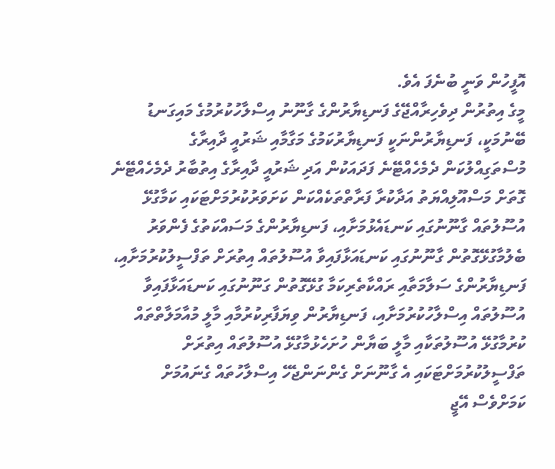އޮފީހުން ވަނީ ބުނެފަ އެވެ.
މީގެ އިތުރުން ދިވެހިރާއްޖޭގެ ފަނޑިޔާރުންގެ ގާނޫނު އިސްލާހުކުރުމުގެ މައިގަނޑު ބޭނުމަކީ، ފަނޑިޔާރުންނަކީ ފަނޑިޔާރުކަމުގެ މަގާމާއި ޝަރުއީ ދާއިރާގެ މުސްތަގިއްލުކަން ދެމެހެއްޓޭނެ ފަދައަކުން އަދި ޝަރުއީ ދާއިރާގެ އިތުބާރު ދެމެހެއްޓޭނެ ގޮތަށް މަސްއޫލިއްޔަތު އަދާކުރާ ފަރާތްތަކެއްކަން ކަށަވަރުކުރުމަށްޓަކައި ކަމާގުޅޭ އުސޫލުތައް ގާނޫނުގައި ކަނޑައެޅުމަށާއި، ފަނޑިޔާރުންގެ މަސައްކަތުގެ ފެންވަރު ބެލުމާގުޅޭގޮތުން ގާނޫނުގައި ކަނޑައަޅާފައިވާ އުސޫލުތައް އިތުރަށް ތަފްސީލުކުރުމަށާއި، ފަނޑިޔާރުންގެ ސަލާމަތާއި ރައްކާތެރިކަމާ ގުޅޭގޮތުން ގަނޫނުގައި ކަނޑައަޅާފައިވާ އުސޫލުތައް އިސްލާހުކުރުމަށާއި، ފަނޑިޔާރުން ވިޔަފާރިކުރުމާއި މާލީ މުއާމަލާތްތައް ކުރުމާގުޅޭ އުސޫލުތަކާއި މާލީ ބަޔާން ހުށަހެޅުމާގުޅޭ އުސޫލުތައް އިތުރަށް ތަފްސީލުކުރުމަށްޓަކައި އެ ގާނޫނަށް ގެންނަންޖެހޭ އިސްލާހުތައް ގެނައުމަށް ކަމަށްވެސް އޭޖީ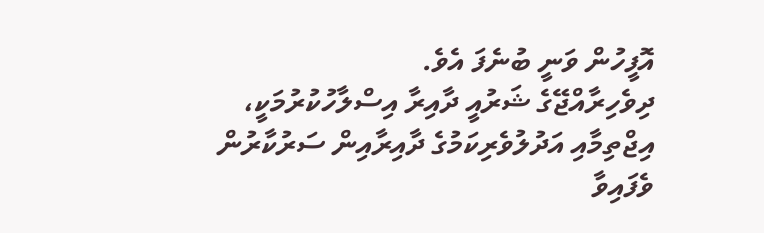އޮފީހުން ވަނީ ބުނެފަ އެވެ.
ދިވެހިރާއްޖޭގެ ޝަރުއީ ދާއިރާ އިސްލާހުކުރުމަކީ، އިޖްތިމާއި އަދުލުވެރިކަމުގެ ދާއިރާއިން ސަރުކާރުން ވެފައިވާ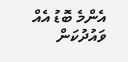އެންމެ ބޮޑު އެއް ވައުދުކަން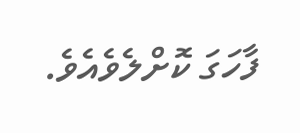ފާހަގަ ކޮށްލެވެއެވެ.